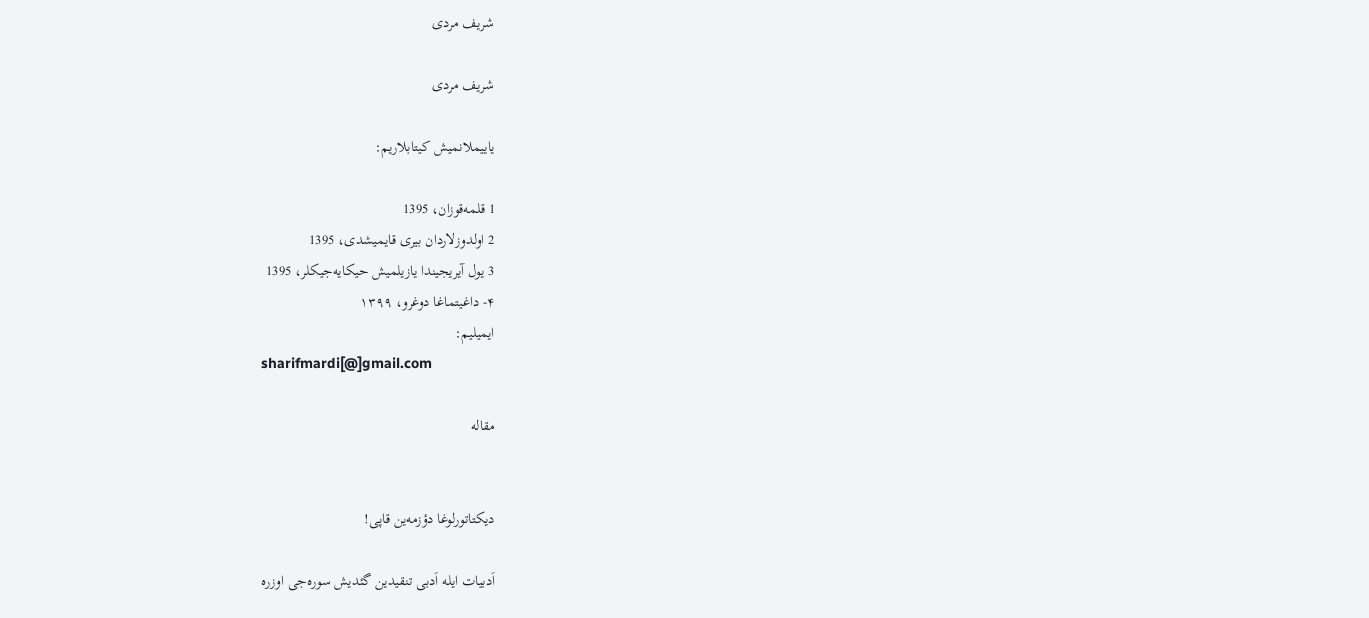شریف مردی

شریف مردی

یاییملانمیش کیتابلاریم:

1 قلمه‌قوزان، 1395
2 اولدوزلاردان بیری قایمیشدی، 1395
3 یول آیریجیندا یازیلمیش حیکایه‌جیکلر، 1395
۴- داغیتماغا دوغرو، ۱۳۹۹
ایمیلیم:
sharifmardi[@]gmail.com

مقاله


دیکتاتورلوغا دؤزمه‌ین قاپی!

اَدبیات ایله اَدبی تنقیدین گئدیش سوره‌جی اوزره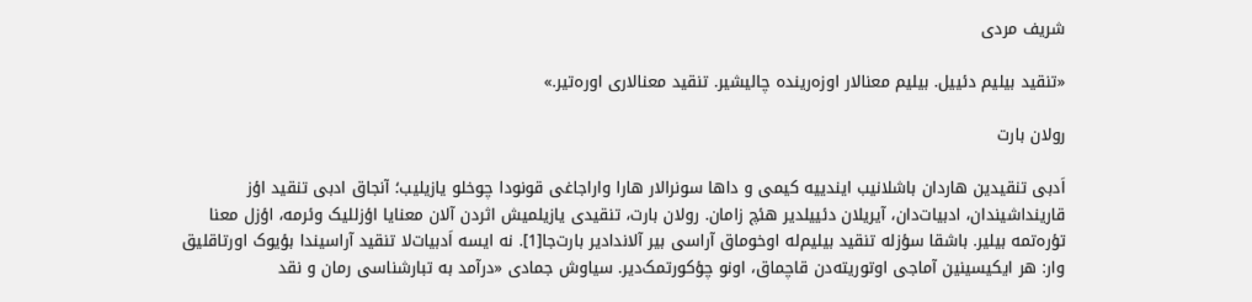شریف مردی

«تنقید بیلیم دئییل. بیلیم معنالار اوزه‌رینده چالیشیر. تنقید معنالاری اوره‌تیر.»

رولان بارت

اَدبی تنقیدین هاردان باشلانیب ایندییه کیمی و داها سونرالار هارا واراجاغی قونودا چوخلو یازیلیب؛ آنجاق ادبی تنقید اؤز قارینداشیندان، ادبیات‌دان، آیریلان دئییلدیر هئچ زامان. رولان بارت، تنقیدی یازیلمیش اثردن آلان معنایا اؤزللیک وئرمه، اؤزل معنا تؤره‌تمه بیلیر. باشقا سؤزله تنقید بیلیم‌له اوخوماق آراسی بیر آلاندادیر بارت‌جا[1]. نه ایسه اَدبیات‌لا تنقید آراسیندا بؤیوک اورتاقلیق وار: هر ایکیسینین آماجی اوتوریته‌دن قاچماق، اونو چؤکورتمک‌دیر. سیاوش جمادی «درآمد به تبارشناسی رمان و نقد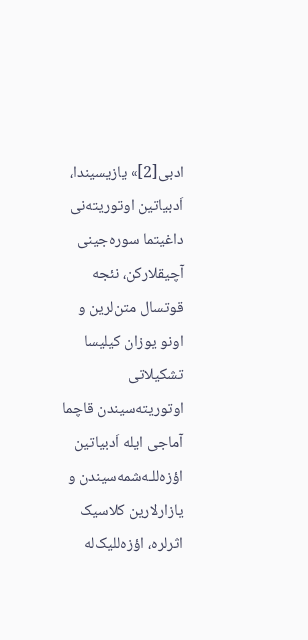ادبی[2]» یازیسیندا، اَدبیاتین اوتوریته‌نی داغیتما سوره‌جینی آچیقلارکن، نئجه قوتسال متن‌لرین و اونو یوزان کیلیسا تشکیلاتی اوتوریته‌سیندن قاچما آماجی ایله اَدبیاتین اؤزه‌للـه‌شمه‌سیندن و یازارلارین کلاسیک اثرلره، اؤزه‌للیک‌له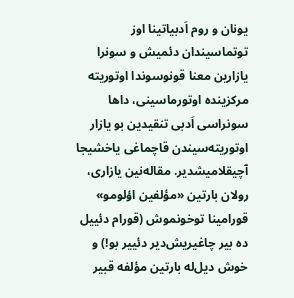یونان و روم اَدبیاتینا اوز توتماسیندان دئمیش و سونرا یازارین معنا قونوسوندا اوتوریته مرکزینده اوتورماسینی، داها سونراسی اَدبی تنقیدین بو یازار اوتوریته‌سیندن قاچماغی یاخشیجا آچیقلامیشدیر. مقاله‌نین یازاری، رولان بارتین «مؤلفین اؤلومو» قورامینا توخونموش (قورام دئییل ده بیر چاغیریش‌دیر دئییر بو!) و خوش دیل‌له بارتین مؤلفه قبیر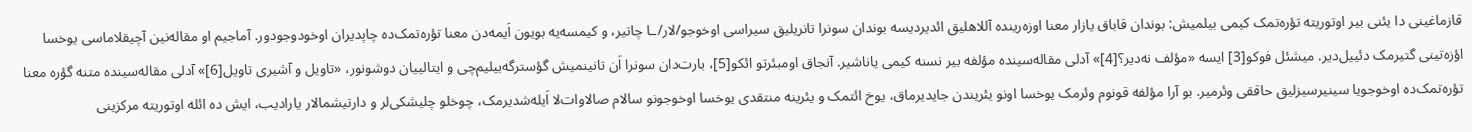قازماغینی دا یئنی بیر اوتوریته تؤره‌تمک کیمی بیلمیش: بوندان قاباق یازار معنا اوزه‌رینده آللاهلیق ائدیردیسه بوندان سونرا تانریلیق سیراسی اوخوجو/لار/ـا چاتیر، و کیمسه‌یه بویون اَیمه‌دن معنا تؤره‌تمک‌ده چاپدیران اوخودوجودور. آماجیم او مقاله‌نین آچیقلاماسی یوخسا اؤزه‌تینی گتیرمک دئییل‌دیر. میشئل فوکو[3] ایسه «مؤلف نه‌دیر؟[4]» آدلی مقاله‌سینده مؤلفه بیر نسنه کیمی یاناشیر. آنجاق اومبئرتو ائکو[5]، بارت‌دان سونرا اَن تانینمیش گؤسترگه‌بیلیم‌چی و ایتالییان دوشونور، «تاویل و آشیری تاویل[6]» آدلی مقاله‌سینده متنه گؤره معنا تؤره‌تمک‌ده اوخوجویا سینیرسیزلیق حاققی وئرمیر. بو آرا مؤلفه قونوم وئرمک یوخسا اونو یئریندن جایدیرماق، یوخ ائتمک و یئرینه منتقدی یوخسا اوخوجونو سالام صالاوات‌لا اَیله‌شدیرمک، چوخلو چلیشکی‌لر و دارتیشمالار یارادیب، ایش ده ائله اوتوریته مرکزینی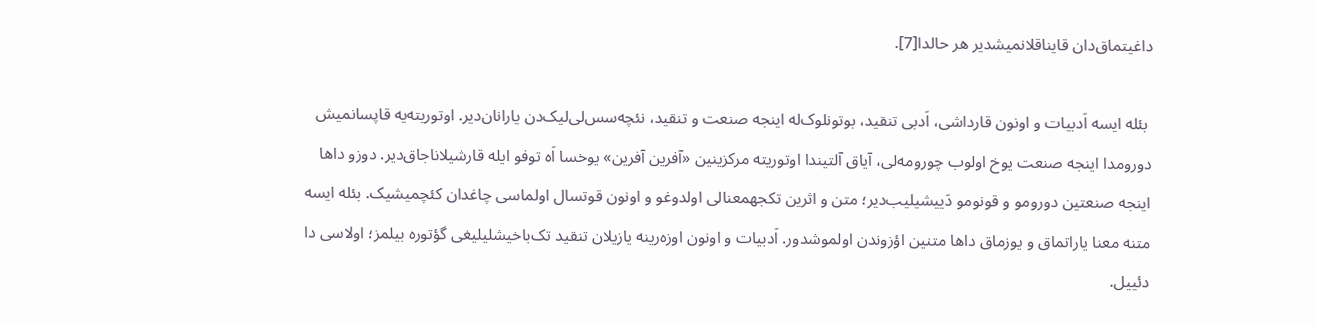داغیتماق‌دان قایناقلانمیشدیر هر حالدا[7].

 بئله ایسه اَدبیات و اونون قارداشی، اَدبی تنقید، بوتونلوک‌له اینجه صنعت و تنقید، نئچه‌سس‌لی‌لیک‌دن یارانان‌دیر. اوتوریته‌یه قاپسانمیش دورومدا اینجه صنعت یوخ اولوب چورومه‌لی، آیاق آلتیندا اوتوریته مرکزینین «آفرین آفرین» یوخسا اَه توفو ایله قارشیلاناجاق‌دیر. دوزو داها اینجه صنعتین دورومو و قونومو دَییشیلیب‌دیر؛ متن و اثرین تکجهمعنالی اولدوغو و اونون قوتسال اولماسی چاغدان کئچمیشیک. بئله ایسه متنه معنا یاراتماق و یوزماق داها متنین اؤزوندن اولموشدور. اَدبیات و اونون اوزه‌رینه یازیلان تنقید تک‌باخیشلیلیغی گؤتوره بیلمز؛ اولاسی دا دئییل.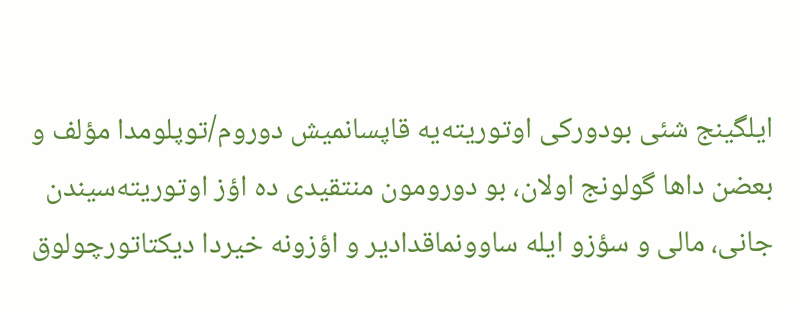ایلگینج شئی بودورکی اوتوریته‌یه قاپسانمیش دوروم/توپلومدا مؤلف و بعضن داها گولونج اولان، بو دورومون منتقیدی ده اؤز اوتوریته‌سیندن جانی، مالی و سؤزو ایله ساوونماقدادیر و اؤزونه خیردا دیکتاتورچولوق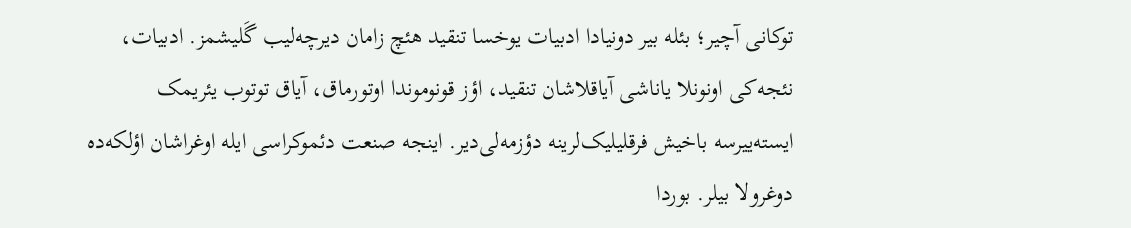توکانی آچیر؛ بئله بیر دونیادا ادبیات یوخسا تنقید هئچ زامان دیرچه‌لیب گَلیشمز. ادبیات، نئجه‌کی اونونلا یاناشی آیاقلاشان تنقید، اؤز قونوموندا اوتورماق، آیاق توتوب یئریمک ایسته‌ییرسه باخیش فرقلیلیک‌لرینه دؤزمه‌لی‌دیر. اینجه صنعت دئموکراسی ایله اوغراشان اؤلکه‌ده دوغرولا بیلر. بوردا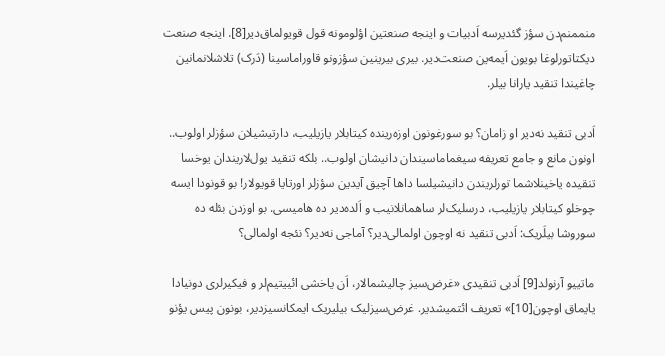منممنم‌دن سؤز گئدیرسه اَدبیات و اینجه صنعتین اؤلومونه قول قویولماق‌دیر[8]. اینجه صنعت دیکتاتورلوغا بویون اَیمه‌ین صنعت‌دیر. بیری بیرینین سؤزونو قاوراماسینا (دَرک) تلاشلانمانین چاغیندا تنقید یارانا بیلر.

اَدبی تنقید نه‌دیر او زامان؟ بو سورغونون اوزه‌رینده کیتابلار یازیلیب، دارتیشیلان سؤزلر اولوب.. اونون مانع و جامع تعریفه سیغماماسیندان دانیشان اولوب.. بلکه تنقید یول‌لاریندان یوخسا تنقیده یاخینلاشما تورلریندن دانیشیلسا داها آچیق آیدین سؤزلر اورتایا قویولار! بو قونودا ایسه چوخلو کیتابلار یازیلیب، درسلیک‌لر ساهمانلانیب و اَلده‌دیر ده هامیسی. بو اوزدن بئله ده سوروشا بیلَریک: اَدبی تنقید نه اوچون اولمالی‌دیر؟ آماجی نه‌دیر؟ نئجه اولمالی؟

ماتییو آرنولد[9] اَدبی تنقیدی «غرض‌سیز چالیشمالار، اَن یاخشی ائییتیم‌لر و فیکیرلری دونیادا یایماق اوچون[10]» تعریف ائتمیشدیر. غرض‌سیزلیک بیلیریک ایمکانسیزدیر، بونون پیس یؤنو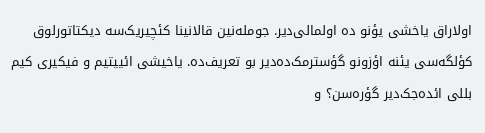اولاراق یاخشی یؤنو ده اولمالی‌دیر. جومله‌نین قالانینا کئچیریک‌سه دیکتاتورلوق کؤلگه‌سی یئنه اؤزونو گؤسترمک‌ده‌دیر بو تعریف‌ده. یاخیشی ائییتیم و فیکیری کیم بللی ائده‌جک‌دیر گؤره‌سن؟ و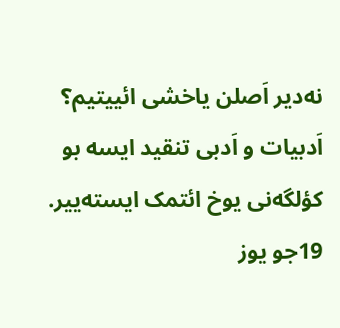نه‌دیر اَصلن یاخشی ائییتیم؟ اَدبیات و اَدبی تنقید ایسه بو کؤلگه‌نی یوخ ائتمک ایسته‌ییر. 19جو یوز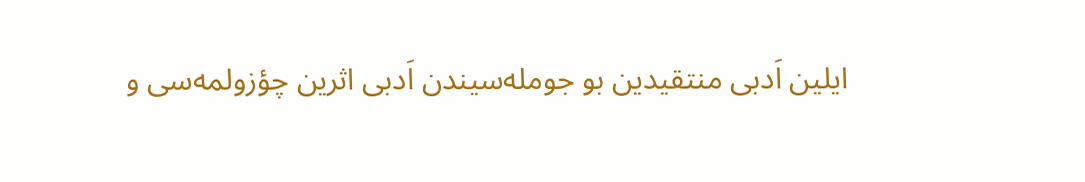ایلین اَدبی منتقیدین بو جومله‌سیندن اَدبی اثرین چؤزولمه‌سی و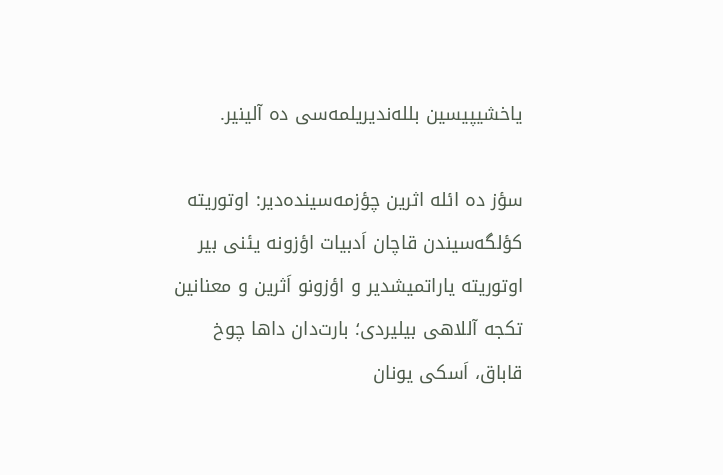یاخشیپیسین بلله‌ندیریلمه‌سی ده آلینیر.

سؤز ده ائله اثرین چؤزمه‌سینده‌دیر: اوتوریته کؤلگه‌سیندن قاچان اَدبیات اؤزونه یئنی بیر اوتوریته یاراتمیشدیر و اؤزونو اَثرین و معنانین تکجه آللاهی بیلیردی؛ بارت‌دان داها چوخ قاباق، اَسکی یونان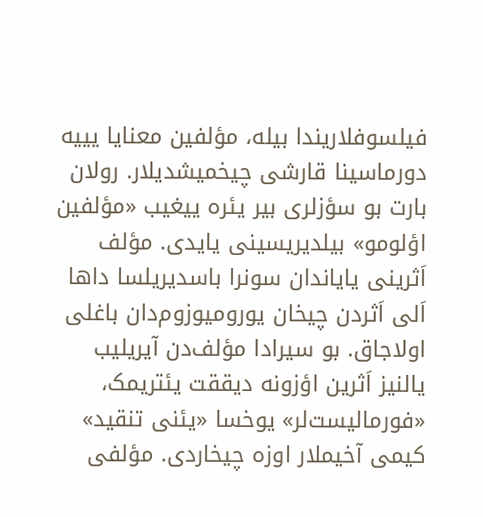فیلسوفلاریندا بیله، مؤلفین معنایا یییه دورماسینا قارشی چیخمیشدیلار. رولان بارت بو سؤزلری بیر یئره ییغیب «مؤلفین اؤلومو» بیلدیریسینی یایدی. مؤلف اَثرینی یایاندان سونرا باسدیریلسا داها اَلی اَثردن چیخان یورومیوزوم‌دان باغلی اولاجاق. بو سیرادا مؤلف‌دن آیریلیب یالنیز اَثرین اؤزونه دیققت یئتریمک، «فورمالیست‌لر» یوخسا «یئنی تنقید» کیمی آخیملار اوزه چیخاردی. مؤلفی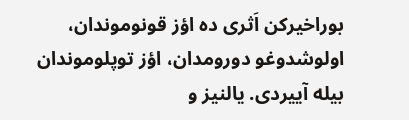بوراخیرکن اَثری ده اؤز قونوموندان، اولوشدوغو دورومدان، اؤز توپلوموندان بیله آییردی. یالنیز و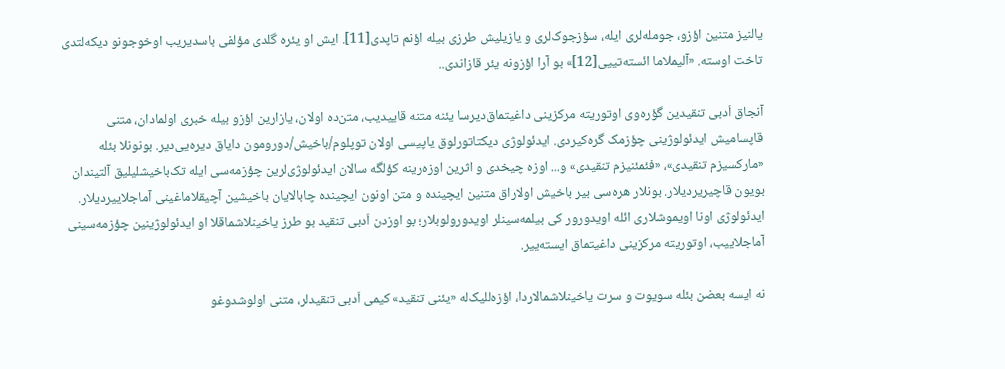یالنیز متنین اؤزو، جومله‌لری ایله، سؤزجوک‌لری و یازیلیش طرزی بیله اؤنم تاپدی[11]. ایش او یئره گلدی مؤلفی باسدیریب اوخوجونو دیکه‌لتدی تاخت اوسته. «آلیملاما ائسته‌تییی[12]» بو آرا اؤزونه یئر قازاندی..

آنجاق اَدبی تنقیدین گؤره‌وی اوتوریته مرکزینی داغیتماق‌دیرسا یئنه متنه قاییدیب، متن‌ده اولان، یازارین اؤزو بیله خبری اولمادان، متنی قاپسامیش ایدئولوژینی چؤزمک گره‌کیردی. ایدئولوژی دیکتاتورلوق یاپیسی اولان توپلوم/باخیش/دورومون دایاق دیره‌یی‌دیر. بونونلا بئله «مارکسیزم تنقیدی»، «فئمئنیزم تنقیدی» و... اوزه چیخدی و اثرین اوزه‌رینه کؤلگه سالان ایدئولوژی‌لرین چؤزمه‌سی ایله تک‌باخیشلیلیق آلتیندان بویون قاچیریردیلار. بونلار هره‌سی بیر باخیش اولاراق متنین ایچینده و متن اونون ایچینده چابالایان باخیشین آچیقلاماغینی آماجلاییردیلار. ایدئولوژی اونا اویموشلاری ائله اویدورور کی بیلمه‌سینلر اویدورولوبلار؛ بو اوزدن اَدبی تنقید بو طرز یاخینلاشماقلا او ایدئولوژینین چؤزمه‌سینی آماجلاییب، اوتوریته مرکزینی داغیتماق ایسته‌ییر.

نه ایسه بعضن بئله سویوت و سرت یاخینلاشمالاردا، اؤزه‌للیک‌له «یئنی تنقید» کیمی اَدبی تنقیدلر، متنی اولوشدوغو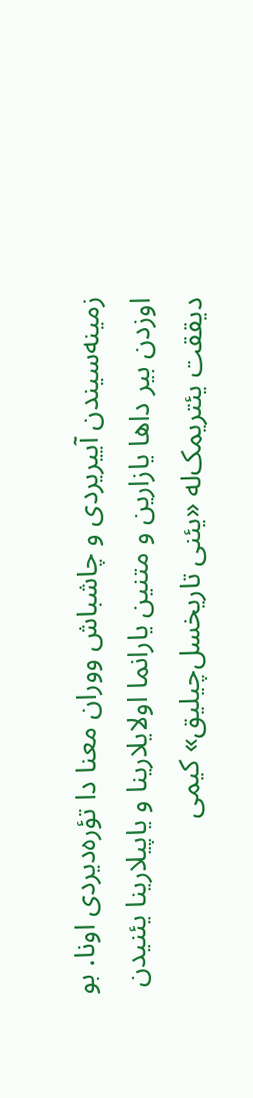زمینه‌سیندن آییریردی و چاشباش ووران معنا دا تؤره‌دیردی اونا. بو اوزدن بیر داها یازارین و متنین یارانما اولایلارینا و یاپیلارینا یئنیدن دیققت یئتریمک‌له «یئنی تاریخسل‌چیلیق» کیمی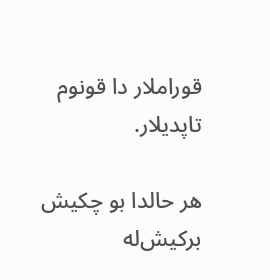قوراملار دا قونوم تاپدیلار.

هر حالدا بو چکیش برکیش‌له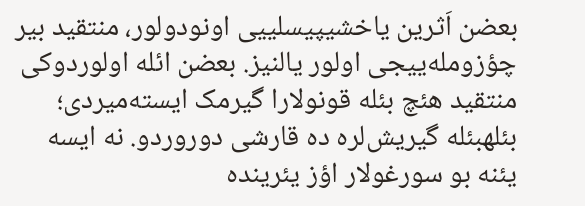بعضن اَثرین یاخشیپیسلییی اونودولور، منتقید بیر چؤزومله‌ییجی اولور یالنیز. بعضن ائله اولوردوکی منتقید هئچ بئله قونولارا گیرمک ایسته‌میردی؛ بئلهبئله گیریش‌لره ده قارشی دوروردو. نه ایسه یئنه بو سورغولار اؤز یئرینده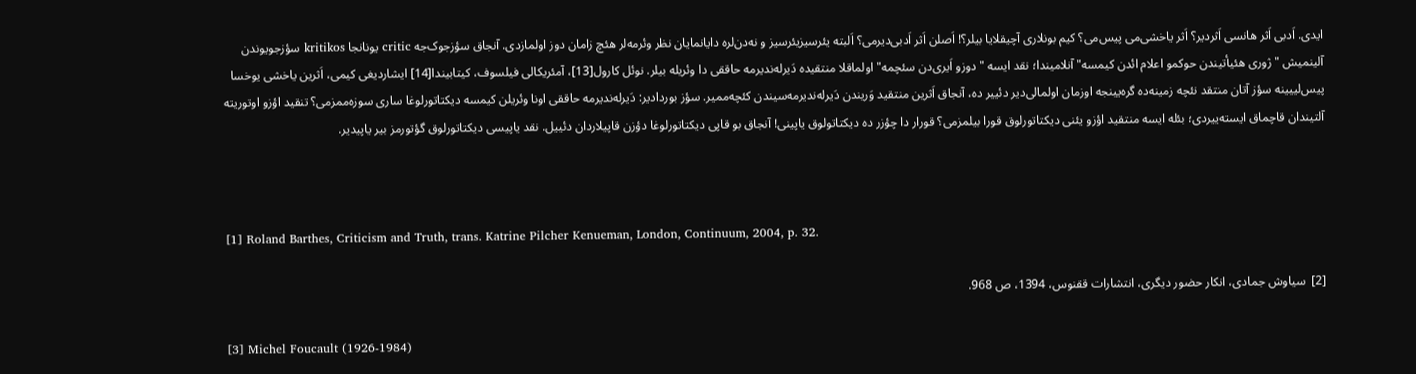ایدی. اَدبی اَثر هانسی اَثردیر؟ اَثر یاخشی‌می پیس‌می؟ کیم بونلاری آچیقلایا بیلر؟! اَصلن اَثر اَدبی‌دیرمی؟ اَلبته یئرسیزیئرسیز و نه‌دن‌لره دایانمایان نظر وئرمه‌لر هئچ زامان دوز اولمازدی. آنجاق سؤزجوک‌جه critic یونانجا kritikos سؤزجویوندن آلینمیش "ژوری هئیأتیندن حوکمو اعلام ائدن کیمسه" آنلامیندا؛ نقد ایسه "دوزو اَیری‌دن سئچمه" اولماقلا منتقیده دَیرله‌ندیرمه حاققی دا وئریله بیلر. نوئل کارول[13]، آمئریکالی فیلسوف، کیتابیندا[14] ایشاردیغی کیمی، اَثرین یاخشی یوخسا پیس‌لییینه سؤز آتان منتقد نئچه زمینه‌ده گره‌یینجه اوزمان اولمالی‌دیر دئییر ده، آنجاق اَثرین منتقید وَریندن دَیرله‌ندیرمه‌سیندن کئچه‌ممیر. سؤز بوردادیر: دَیرله‌ندیرمه حاققی اونا وئریلن کیمسه دیکتاتورلوغا ساری سوزه‌ممزمی؟ تنقید اؤزو اوتوریته آلتیندان قاچماق ایسته‌ییردی؛ بئله ایسه منتقید اؤزو یئنی دیکتاتورلوق قورا بیلمزمی؟ قورار دا چؤزر ده دیکتاتولوق یاپینی! آنجاق بو قاپی دیکتاتورلوغا دؤزن قاپیلاردان دئییل. نقد یاپیسی دیکتاتورلوق گؤتورمز بیر یاپیدیر.



[1] Roland Barthes, Criticism and Truth, trans. Katrine Pilcher Kenueman, London, Continuum, 2004, p. 32.

[2]  سیاوش جمادی، انکار حضور دیگری، انتشارات ققنوس، 1394، ص 968.

[3] Michel Foucault (1926-1984)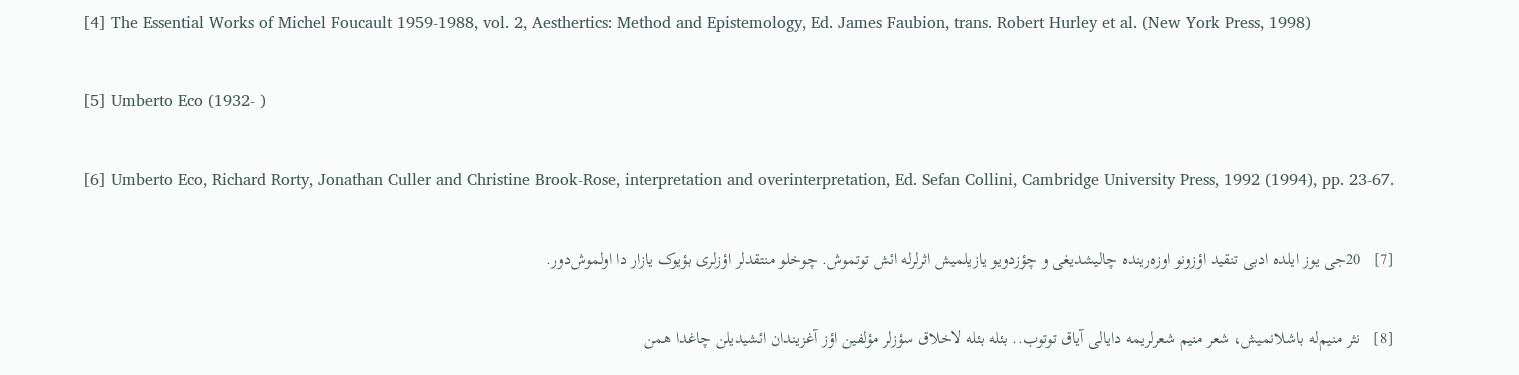[4] The Essential Works of Michel Foucault 1959-1988, vol. 2, Aesthertics: Method and Epistemology, Ed. James Faubion, trans. Robert Hurley et al. (New York Press, 1998)

[5] Umberto Eco (1932- )

[6] Umberto Eco, Richard Rorty, Jonathan Culler and Christine Brook-Rose, interpretation and overinterpretation, Ed. Sefan Collini, Cambridge University Press, 1992 (1994), pp. 23-67.

[7]   20جی یوز ایلده ادبی تنقید اؤزونو اوزه‌رینده چالیشدیغی و چؤزدویو یازیلمیش اثرلرله ائش توتموش. چوخلو منتقدلر اؤزلری بؤیوک یازار دا اولموش‌دور.

[8]   نثر منیم‌له باشلانمیش، شعر منیم شعرلریمه دایالی آیاق توتوب.. بئله بئله لاخلاق سؤزلر مؤلفین اؤز آغزیندان ائشیدیلن چاغدا همن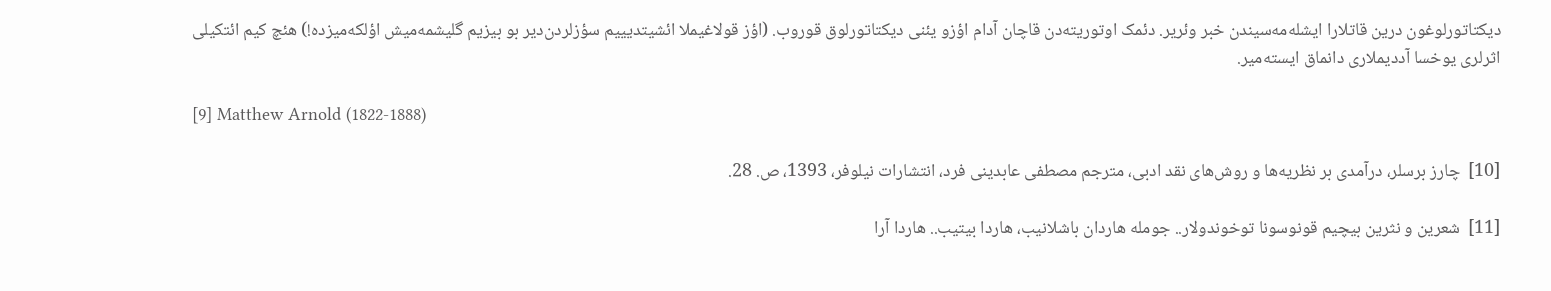دیکتاتورلوغون درین قاتلارا ایشله‌مه‌سیندن خبر وئریر. دئمک اوتوریته‌دن قاچان آدام اؤزو یئنی دیکتاتورلوق قوروب. (اؤز قولاغیملا ائشیتدیییم سؤزلردن‌دیر بو بیزیم گلیشمه‌میش اؤلکه‌میزده!) هئچ کیم ائتکیلی اثرلری یوخسا آددیملاری دانماق ایسته‌میر.

[9] Matthew Arnold (1822-1888)

[10]  چارز برسلر، درآمدی بر نظریه‌ها و روش‌های نقد ادبی، مترجم مصطفی عابدینی فرد، انتشارات نیلوفر، 1393، ص. 28.

[11]  شعرین و نثرین بیچیم قونوسونا توخوندولار.. جومله هاردان باشلانیب، هاردا بیتیب.. هاردا آرا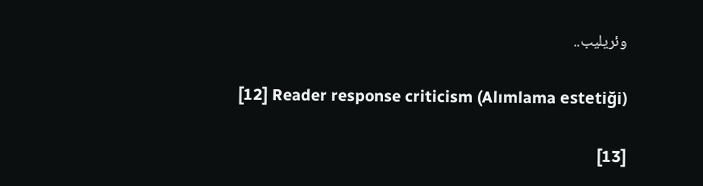وئریلیب..

[12] Reader response criticism (Alımlama estetiği)

[13]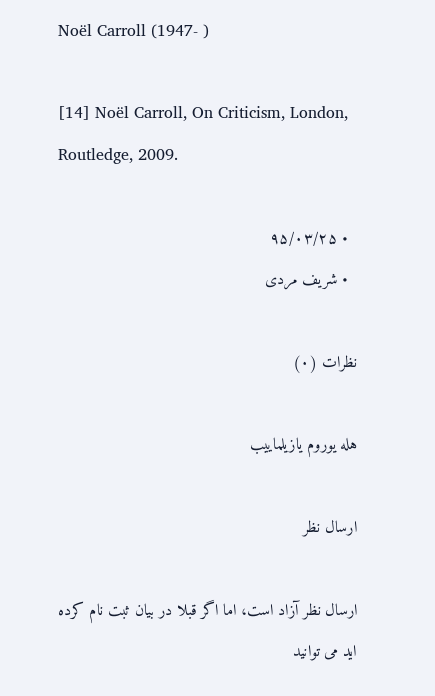Noël Carroll (1947- )

[14] Noël Carroll, On Criticism, London, Routledge, 2009.

  • ۹۵/۰۳/۲۵
  • شریف مردی

نظرات (۰)

هله یوروم یازیلماییب

ارسال نظر

ارسال نظر آزاد است، اما اگر قبلا در بیان ثبت نام کرده اید می توانید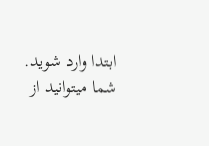ابتدا وارد شوید.
شما میتوانید از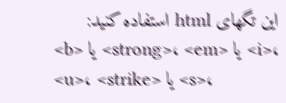این تگهای html استفاده کنید:
<b> یا <strong>، <em> یا <i>، <u>، <strike> یا <s>،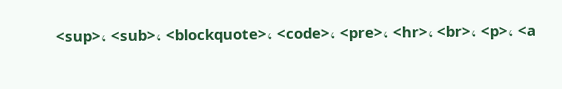<sup>، <sub>، <blockquote>، <code>، <pre>، <hr>، <br>، <p>، <a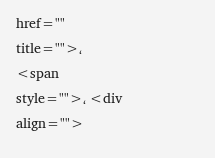href="" title="">، <span style="">، <div align="">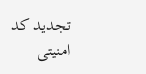تجدید کد امنیتی